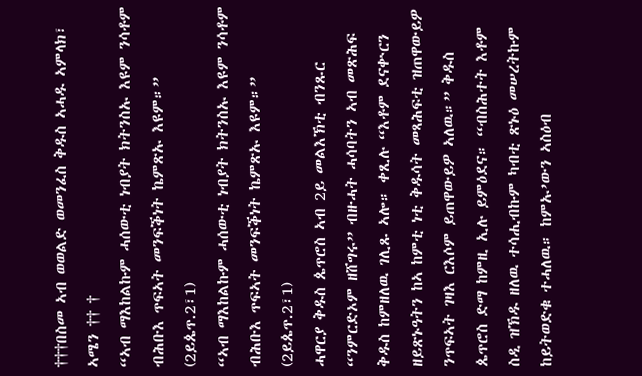†††በስመ ኣብ ወወልድ ወመንፈስ ቅዱስ ኣሓዱ ኣምላክ፣ ኣሜን †† †
“ኣብ ማእከልኩም ሓሰውቲ ነብያት ክትንስኡ እዩም ንሳቶም ብሕቡእ ጥፍኣት መንፍቕነት ኬምጽኡ እዩም።” (2ይጴጥ.2፣1)
“ኣብ ማእከልኩም ሓሰውቲ ነብያት ክትንስኡ እዩም ንሳቶም ብሕቡእ ጥፍኣት መንፍቕነት ኬምጽኡ እዩም።” (2ይጴጥ.2፣1)
ሓዋርያ ቅዱስ ጴጥሮስ ኣብ 2ይ መልእኽቲ ብንጹር “ንምርድኦም ዘሸግሩ” ብዙሓት ሓሳባትን ኣብ መጽሕፍ ቅዱስ ከምዘለዉ ገሊጹ ኣሎ። ቀጺሉ “እቶም ደናቍርን ዘይጽኑዓትን ከኣ ከምቲ ነቲ ቅዱሳት መጻሕፍቲ ዝጠዋውይዎ ንጥፍኣት ገዛእ ርእሶም ይጠዋውይዎ ኣለዉ።” ቅዱስ ጴጥሮስ ድማ ከምዚ ኢሉ ይምዕደና። “ብስሕተት እቶም ስዲ ዝኽዱ ዘለዉ ተሳሒብኩም ካብቲ ጽኑዕ መሠረትኩም ከይትወድቁ ተሓለዉ። ከምኡ’ውን ኣስዕብ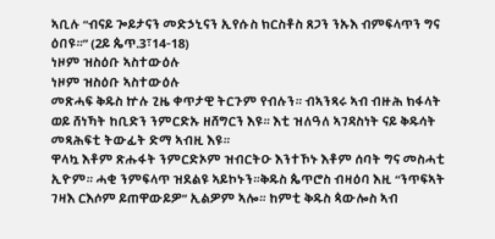ኣቢሉ “ብናይ ጐይታናን መድኃኒናን ኢየሱስ ክርስቶስ ጸጋን ንኡእ ብምፍላጥን ግና ዕበዩ።” (2ይ ጴጥ.3፣14-18)
ነዞም ዝስዕቡ ኣስተውዕሉ
ነዞም ዝስዕቡ ኣስተውዕሉ
መጽሓፍ ቅዱስ ኵሉ ጊዜ ቀጥታዊ ትርጉም የብሉን። ብኣንጻሩ ኣብ ብዙሕ ክፋላት ወይ ሸነኻት ከቢድን ንምርድኡ ዘሸግርን እዩ። እቲ ዝለዓለ ኣገዳስነት ናይ ቅዱሳት መጻሕፍቲ ትውፊት ድማ ኣብዚ እዩ።
ዋላኳ እቶም ጽሑፋት ንምርድኦም ዝብርትዑ እንተኾኑ እቶም ሰባት ግና መስሓቲ ኢዮም። ሓቂ ንምፍላጥ ዝደልዩ ኣይኮኑን።ቅዱስ ጴጥሮስ ብዛዕባ እዚ “ንጥፍኣት ገዛእ ርእሶም ይጠዋውይዎ” ኢልዎም ኣሎ። ከምቲ ቅዱስ ጳውሎስ ኣብ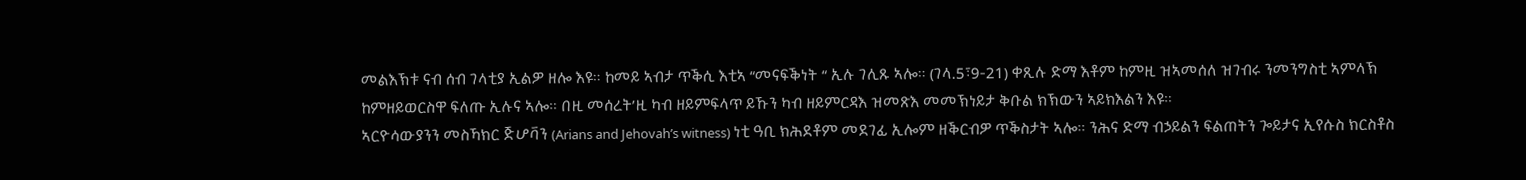መልእኽቱ ናብ ሰብ ገላቲያ ኢልዎ ዘሎ እዩ። ከመይ ኣብታ ጥቕሲ እቲኣ “መናፍቕነት “ ኢሉ ገሊጹ ኣሎ። (ገላ.5፣9-21) ቀጺሉ ድማ እቶም ከምዚ ዝኣመሰለ ዝገብሩ ንመንግስቲ ኣምላኽ ከምዘይወርስዋ ፍለጡ ኢሉና ኣሎ። በዚ መሰረት’ዚ ካብ ዘይምፍላጥ ይኹን ካብ ዘይምርዳእ ዝመጽእ መመኽነይታ ቅቡል ክኽውን ኣይክእልን እዩ።
ኣርዮሳውያንን መስኻክር ጅሆቫን (Arians and Jehovah’s witness) ነቲ ዓቢ ክሕደቶም መደገፊ ኢሎም ዘቕርብዎ ጥቕስታት ኣሎ። ንሕና ድማ ብኃይልን ፍልጠትን ጐይታና ኢየሱስ ክርስቶስ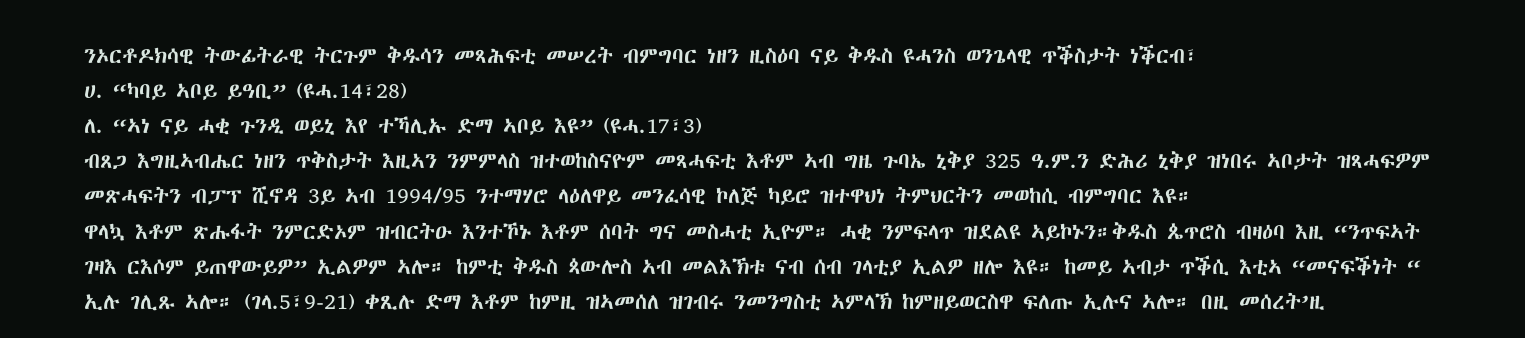ንኦርቶዶክሳዊ ትውፊትራዊ ትርጉም ቅዱሳን መጻሕፍቲ መሠረት ብምግባር ነዘን ዚስዕባ ናይ ቅዱስ ዩሓንስ ወንጌላዊ ጥቕስታት ነቕርብ፣
ሀ. “ካባይ ኣቦይ ይዓቢ” (ዩሓ.14፣28)
ለ. “ኣነ ናይ ሓቂ ጉንዲ ወይኒ እየ ተኻሊኡ ድማ ኣቦይ እዩ” (ዩሓ.17፣3)
ብጸጋ እግዚኣብሔር ነዘን ጥቅስታት እዚኣን ንምምላስ ዝተወከስናዮም መጻሓፍቲ እቶም ኣብ ግዜ ጉባኤ ኒቅያ 325 ዓ.ም.ን ድሕሪ ኒቅያ ዝነበሩ ኣቦታት ዝጻሓፍዎም መጽሓፍትን ብፓፕ ሺኖዳ 3ይ ኣብ 1994/95 ንተማሃሮ ላዕለዋይ መንፈሳዊ ኮለጅ ካይሮ ዝተዋህነ ትምህርትን መወከሲ ብምግባር እዩ።
ዋላኳ እቶም ጽሑፋት ንምርድኦም ዝብርትዑ እንተኾኑ እቶም ሰባት ግና መስሓቲ ኢዮም። ሓቂ ንምፍላጥ ዝደልዩ ኣይኮኑን።ቅዱስ ጴጥሮስ ብዛዕባ እዚ “ንጥፍኣት ገዛእ ርእሶም ይጠዋውይዎ” ኢልዎም ኣሎ። ከምቲ ቅዱስ ጳውሎስ ኣብ መልእኽቱ ናብ ሰብ ገላቲያ ኢልዎ ዘሎ እዩ። ከመይ ኣብታ ጥቕሲ እቲኣ “መናፍቕነት “ ኢሉ ገሊጹ ኣሎ። (ገላ.5፣9-21) ቀጺሉ ድማ እቶም ከምዚ ዝኣመሰለ ዝገብሩ ንመንግስቲ ኣምላኽ ከምዘይወርስዋ ፍለጡ ኢሉና ኣሎ። በዚ መሰረት’ዚ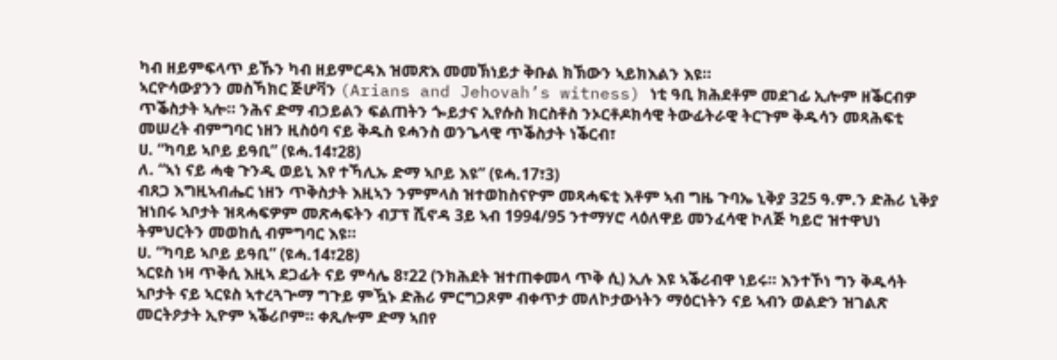ካብ ዘይምፍላጥ ይኹን ካብ ዘይምርዳእ ዝመጽእ መመኽነይታ ቅቡል ክኽውን ኣይክእልን እዩ።
ኣርዮሳውያንን መስኻክር ጅሆቫን (Arians and Jehovah’s witness) ነቲ ዓቢ ክሕደቶም መደገፊ ኢሎም ዘቕርብዎ ጥቕስታት ኣሎ። ንሕና ድማ ብኃይልን ፍልጠትን ጐይታና ኢየሱስ ክርስቶስ ንኦርቶዶክሳዊ ትውፊትራዊ ትርጉም ቅዱሳን መጻሕፍቲ መሠረት ብምግባር ነዘን ዚስዕባ ናይ ቅዱስ ዩሓንስ ወንጌላዊ ጥቕስታት ነቕርብ፣
ሀ. “ካባይ ኣቦይ ይዓቢ” (ዩሓ.14፣28)
ለ. “ኣነ ናይ ሓቂ ጉንዲ ወይኒ እየ ተኻሊኡ ድማ ኣቦይ እዩ” (ዩሓ.17፣3)
ብጸጋ እግዚኣብሔር ነዘን ጥቅስታት እዚኣን ንምምላስ ዝተወከስናዮም መጻሓፍቲ እቶም ኣብ ግዜ ጉባኤ ኒቅያ 325 ዓ.ም.ን ድሕሪ ኒቅያ ዝነበሩ ኣቦታት ዝጻሓፍዎም መጽሓፍትን ብፓፕ ሺኖዳ 3ይ ኣብ 1994/95 ንተማሃሮ ላዕለዋይ መንፈሳዊ ኮለጅ ካይሮ ዝተዋህነ ትምህርትን መወከሲ ብምግባር እዩ።
ሀ. “ካባይ ኣቦይ ይዓቢ” (ዩሓ.14፣28)
ኣርዩስ ነዛ ጥቅሲ እዚኣ ደጋፊት ናይ ምሳሌ 8፣22 (ንክሕደት ዝተጠቀመላ ጥቅ ሲ) ኢሉ እዩ ኣቕሪብዋ ነይሩ። እንተኾነ ግን ቅዱሳት ኣቦታት ናይ ኣርዩስ ኣተረጓጕማ ግጉይ ምዃኑ ድሕሪ ምርግጋጾም ብቀጥታ መለኮታውነትን ማዕርነትን ናይ ኣብን ወልድን ዝገልጽ መርትዖታት ኢዮም ኣቕሪቦም። ቀጺሎም ድማ ኣበየ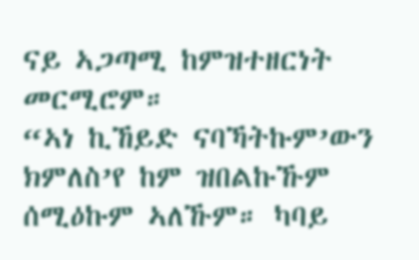ናይ ኣጋጣሚ ከምዝተዘርነት መርሚሮም።
“ኣነ ኪኸይድ ናባኻትኩም’ውን ክምለስ’የ ከም ዝበልኩኹም ሰሚዕኩም ኣለኹም። ካባይ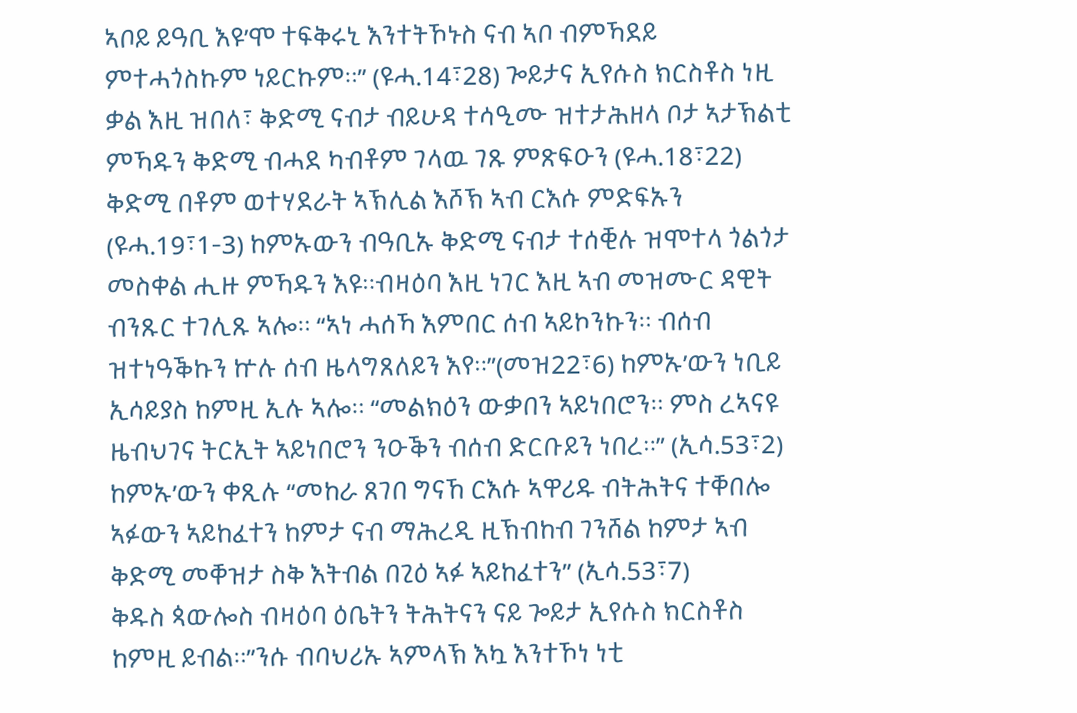ኣቦይ ይዓቢ እዩ’ሞ ተፍቅሩኒ እንተትኾኑስ ናብ ኣቦ ብምኻደይ ምተሓጎስኩም ነይርኩም።” (ዩሓ.14፣28) ጐይታና ኢየሱስ ክርስቶስ ነዚ ቃል እዚ ዝበለ፣ ቅድሚ ናብታ ብይሁዳ ተሳዒሙ ዝተታሕዘላ ቦታ ኣታኽልቲ ምኻዱን ቅድሚ ብሓደ ካብቶም ገላዉ ገጹ ምጽፍዑን (ዩሓ.18፣22) ቅድሚ በቶም ወተሃደራት ኣኽሊል እሾኽ ኣብ ርእሱ ምድፍኡን (ዩሓ.19፣1-3) ከምኡውን ብዓቢኡ ቅድሚ ናብታ ተሰቒሉ ዝሞተላ ጎልጎታ መስቀል ሒዙ ምኻዱን እዩ።ብዛዕባ እዚ ነገር እዚ ኣብ መዝሙር ዳዊት ብንጹር ተገሊጹ ኣሎ። “ኣነ ሓሰኻ እምበር ሰብ ኣይኮንኩን። ብሰብ ዝተነዓቕኩን ኵሉ ሰብ ዜላግጸለይን እየ።”(መዝ22፣6) ከምኡ’ውን ነቢይ ኢሳይያስ ከምዚ ኢሉ ኣሎ። “መልክዕን ውቃበን ኣይነበሮን። ምስ ረኣናዩ ዜብህገና ትርኢት ኣይነበሮን ንዑቕን ብሰብ ድርቡይን ነበረ።” (ኢሳ.53፣2) ከምኡ’ውን ቀጺሉ “መከራ ጸገበ ግናኸ ርእሱ ኣዋሪዱ ብትሕትና ተቐበሎ ኣፉውን ኣይከፈተን ከምታ ናብ ማሕረዲ ዚኽብከብ ገንሸል ከምታ ኣብ ቅድሚ መቐዝታ ስቅ እትብል በጊዕ ኣፉ ኣይከፈተን” (ኢሳ.53፣7)
ቅዱስ ጳውሎስ ብዛዕባ ዕቤትን ትሕትናን ናይ ጐይታ ኢየሱስ ክርስቶስ ከምዚ ይብል።”ንሱ ብባህሪኡ ኣምላኽ እኳ እንተኾነ ነቲ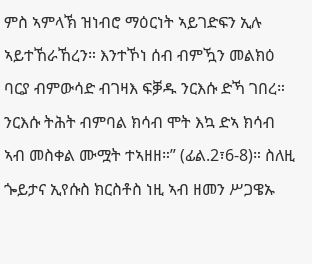ምስ ኣምላኽ ዝነብሮ ማዕርነት ኣይገድፍን ኢሉ ኣይተኸራኸረን። እንተኾነ ሰብ ብምዃን መልክዕ ባርያ ብምውሳድ ብገዛእ ፍቓዱ ንርእሱ ድኻ ገበረ። ንርእሱ ትሕት ብምባል ክሳብ ሞት እኳ ድኣ ክሳብ ኣብ መስቀል ሙሟት ተኣዘዘ።” (ፊል.2፣6-8)። ስለዚ ጐይታና ኢየሱስ ክርስቶስ ነዚ ኣብ ዘመን ሥጋዌኡ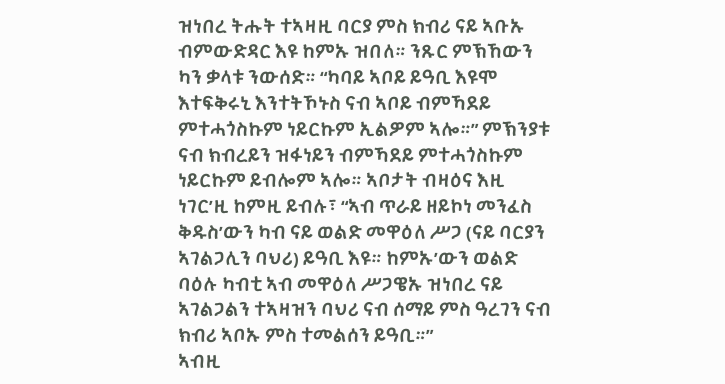ዝነበረ ትሑት ተኣዛዚ ባርያ ምስ ክብሪ ናይ ኣቡኡ ብምውድዳር እዩ ከምኡ ዝበለ። ንጹር ምኽኸውን ካን ቃላቱ ንውሰድ። “ካባይ ኣቦይ ይዓቢ እዩሞ እተፍቅሩኒ እንተትኾኑስ ናብ ኣቦይ ብምኻደይ ምተሓጎስኩም ነይርኩም ኢልዎም ኣሎ።” ምኽንያቱ ናብ ክብረይን ዝፋነይን ብምኻደይ ምተሓጎስኩም ነይርኩም ይብሎም ኣሎ። ኣቦታት ብዛዕና እዚ ነገር’ዚ ከምዚ ይብሉ፣ “ኣብ ጥራይ ዘይኮነ መንፈስ ቅዱስ’ውን ካብ ናይ ወልድ መዋዕለ ሥጋ (ናይ ባርያን ኣገልጋሊን ባህሪ) ይዓቢ እዩ። ከምኡ’ውን ወልድ ባዕሉ ካብቲ ኣብ መዋዕለ ሥጋዌኡ ዝነበረ ናይ ኣገልጋልን ተኣዛዝን ባህሪ ናብ ሰማይ ምስ ዓረገን ናብ ክብሪ ኣቦኡ ምስ ተመልሰን ይዓቢ።”
ኣብዚ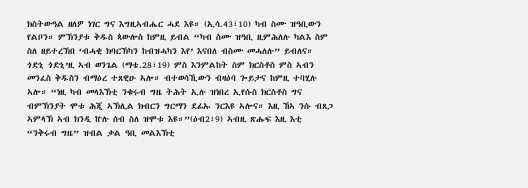ክስትውዓል ዘለዎ ነገር ግና እግዚኣብሔር ሓደ እዩ። (ኢሳ.43፣10) ካብ ስሙ ዝዓቢውን የልቦን። ምኽንያቱ ቅዱስ ጳውሎስ ከምዚ ይብል “ካብ ስሙ ዝዓቢ ዚምሕለሉ ካልእ ስም ስለ ዘይተረኽበ ‘ብሓቂ ክባርኽካን ከብዝሓካን እየ’ እናበለ ብስሙ መሓለሉ” ይብለና። ጎድኒ ጎድኒ’ዚ ኣብ ወንጌል (ማቴ.28፣19) ምስ እንምልከት ስም ክርስቶስ ምስ ኣብን መንፈስ ቅዱስን ብማዕረ ተጸዊዑ ኣሎ። ብተወሳኺውን ብዛዕባ ጐይታና ከምዚ ተባሂሉ ኣሎ። “ነዚ ካብ መላእኽቲ ንቁሩብ ግዜ ትሕት ኢሉ ዝነበረ ኢየሱስ ክርስቶስ ግና ብምኽንያት ሞቱ ሕጂ ኣኽሊል ክብርን ግርማን ደፊኡ ንርእዩ ኣሎና። እዚ ኸኣ ንሱ ብጸጋ ኣምላኽ ኣብ ክንዲ ኵሉ ሰብ ስለ ዝሞቱ እዩ።”(ዕብ2፣9) ኣብዚ ጽሑፍ እዚ እቲ “ንቅሩብ ግዜ” ዝብል ቃል ዓቢ መልእኽቲ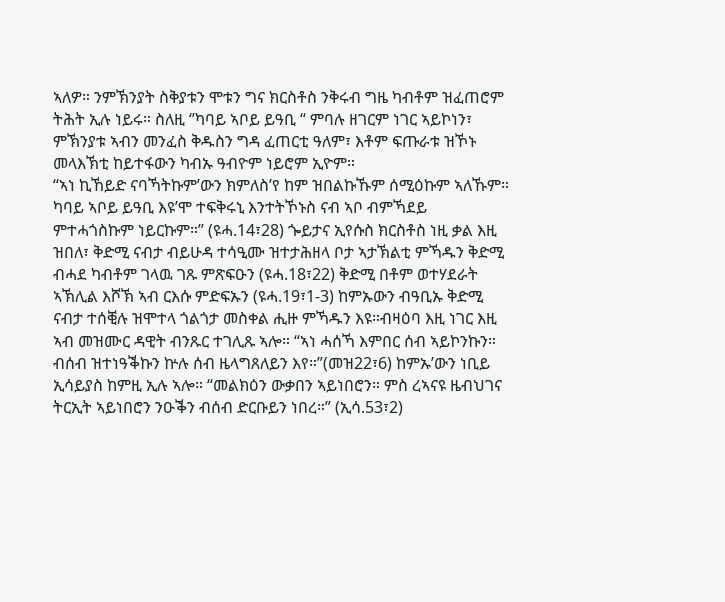ኣለዎ። ንምኽንያት ስቅያቱን ሞቱን ግና ክርስቶስ ንቅሩብ ግዜ ካብቶም ዝፈጠሮም ትሕት ኢሉ ነይሩ። ስለዚ ‘’ካባይ ኣቦይ ይዓቢ “ ምባሉ ዘገርም ነገር ኣይኮነን፣ ምኽንያቱ ኣብን መንፈስ ቅዱስን ግዳ ፈጠርቲ ዓለም፣ እቶም ፍጡራቱ ዝኾኑ መላእኽቲ ከይተፋውን ካብኡ ዓብዮም ነይሮም ኢዮም።
“ኣነ ኪኸይድ ናባኻትኩም’ውን ክምለስ’የ ከም ዝበልኩኹም ሰሚዕኩም ኣለኹም። ካባይ ኣቦይ ይዓቢ እዩ’ሞ ተፍቅሩኒ እንተትኾኑስ ናብ ኣቦ ብምኻደይ ምተሓጎስኩም ነይርኩም።” (ዩሓ.14፣28) ጐይታና ኢየሱስ ክርስቶስ ነዚ ቃል እዚ ዝበለ፣ ቅድሚ ናብታ ብይሁዳ ተሳዒሙ ዝተታሕዘላ ቦታ ኣታኽልቲ ምኻዱን ቅድሚ ብሓደ ካብቶም ገላዉ ገጹ ምጽፍዑን (ዩሓ.18፣22) ቅድሚ በቶም ወተሃደራት ኣኽሊል እሾኽ ኣብ ርእሱ ምድፍኡን (ዩሓ.19፣1-3) ከምኡውን ብዓቢኡ ቅድሚ ናብታ ተሰቒሉ ዝሞተላ ጎልጎታ መስቀል ሒዙ ምኻዱን እዩ።ብዛዕባ እዚ ነገር እዚ ኣብ መዝሙር ዳዊት ብንጹር ተገሊጹ ኣሎ። “ኣነ ሓሰኻ እምበር ሰብ ኣይኮንኩን። ብሰብ ዝተነዓቕኩን ኵሉ ሰብ ዜላግጸለይን እየ።”(መዝ22፣6) ከምኡ’ውን ነቢይ ኢሳይያስ ከምዚ ኢሉ ኣሎ። “መልክዕን ውቃበን ኣይነበሮን። ምስ ረኣናዩ ዜብህገና ትርኢት ኣይነበሮን ንዑቕን ብሰብ ድርቡይን ነበረ።” (ኢሳ.53፣2)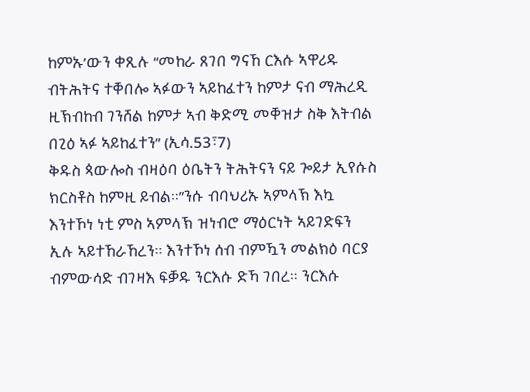ከምኡ’ውን ቀጺሉ “መከራ ጸገበ ግናኸ ርእሱ ኣዋሪዱ ብትሕትና ተቐበሎ ኣፉውን ኣይከፈተን ከምታ ናብ ማሕረዲ ዚኽብከብ ገንሸል ከምታ ኣብ ቅድሚ መቐዝታ ስቅ እትብል በጊዕ ኣፉ ኣይከፈተን” (ኢሳ.53፣7)
ቅዱስ ጳውሎስ ብዛዕባ ዕቤትን ትሕትናን ናይ ጐይታ ኢየሱስ ክርስቶስ ከምዚ ይብል።”ንሱ ብባህሪኡ ኣምላኽ እኳ እንተኾነ ነቲ ምስ ኣምላኽ ዝነብሮ ማዕርነት ኣይገድፍን ኢሉ ኣይተኸራኸረን። እንተኾነ ሰብ ብምዃን መልክዕ ባርያ ብምውሳድ ብገዛእ ፍቓዱ ንርእሱ ድኻ ገበረ። ንርእሱ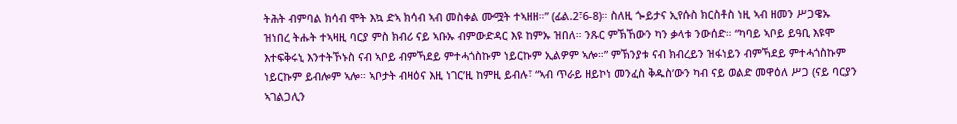ትሕት ብምባል ክሳብ ሞት እኳ ድኣ ክሳብ ኣብ መስቀል ሙሟት ተኣዘዘ።” (ፊል.2፣6-8)። ስለዚ ጐይታና ኢየሱስ ክርስቶስ ነዚ ኣብ ዘመን ሥጋዌኡ ዝነበረ ትሑት ተኣዛዚ ባርያ ምስ ክብሪ ናይ ኣቡኡ ብምውድዳር እዩ ከምኡ ዝበለ። ንጹር ምኽኸውን ካን ቃላቱ ንውሰድ። “ካባይ ኣቦይ ይዓቢ እዩሞ እተፍቅሩኒ እንተትኾኑስ ናብ ኣቦይ ብምኻደይ ምተሓጎስኩም ነይርኩም ኢልዎም ኣሎ።” ምኽንያቱ ናብ ክብረይን ዝፋነይን ብምኻደይ ምተሓጎስኩም ነይርኩም ይብሎም ኣሎ። ኣቦታት ብዛዕና እዚ ነገር’ዚ ከምዚ ይብሉ፣ “ኣብ ጥራይ ዘይኮነ መንፈስ ቅዱስ’ውን ካብ ናይ ወልድ መዋዕለ ሥጋ (ናይ ባርያን ኣገልጋሊን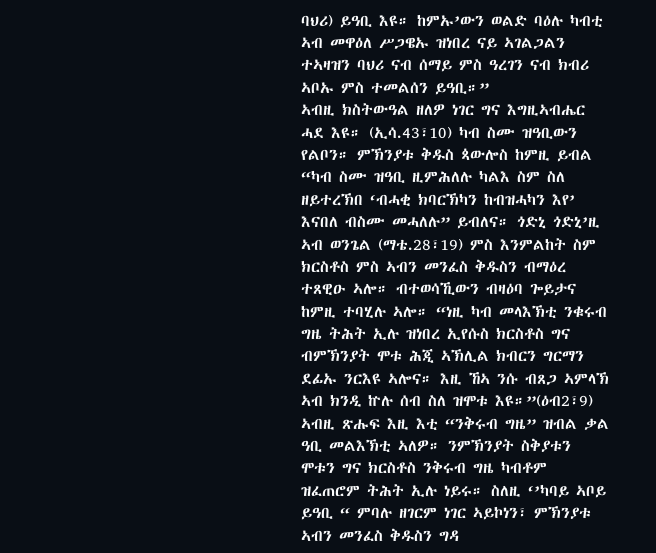ባህሪ) ይዓቢ እዩ። ከምኡ’ውን ወልድ ባዕሉ ካብቲ ኣብ መዋዕለ ሥጋዌኡ ዝነበረ ናይ ኣገልጋልን ተኣዛዝን ባህሪ ናብ ሰማይ ምስ ዓረገን ናብ ክብሪ ኣቦኡ ምስ ተመልሰን ይዓቢ።”
ኣብዚ ክስትውዓል ዘለዎ ነገር ግና እግዚኣብሔር ሓደ እዩ። (ኢሳ.43፣10) ካብ ስሙ ዝዓቢውን የልቦን። ምኽንያቱ ቅዱስ ጳውሎስ ከምዚ ይብል “ካብ ስሙ ዝዓቢ ዚምሕለሉ ካልእ ስም ስለ ዘይተረኽበ ‘ብሓቂ ክባርኽካን ከብዝሓካን እየ’ እናበለ ብስሙ መሓለሉ” ይብለና። ጎድኒ ጎድኒ’ዚ ኣብ ወንጌል (ማቴ.28፣19) ምስ እንምልከት ስም ክርስቶስ ምስ ኣብን መንፈስ ቅዱስን ብማዕረ ተጸዊዑ ኣሎ። ብተወሳኺውን ብዛዕባ ጐይታና ከምዚ ተባሂሉ ኣሎ። “ነዚ ካብ መላእኽቲ ንቁሩብ ግዜ ትሕት ኢሉ ዝነበረ ኢየሱስ ክርስቶስ ግና ብምኽንያት ሞቱ ሕጂ ኣኽሊል ክብርን ግርማን ደፊኡ ንርእዩ ኣሎና። እዚ ኸኣ ንሱ ብጸጋ ኣምላኽ ኣብ ክንዲ ኵሉ ሰብ ስለ ዝሞቱ እዩ።”(ዕብ2፣9) ኣብዚ ጽሑፍ እዚ እቲ “ንቅሩብ ግዜ” ዝብል ቃል ዓቢ መልእኽቲ ኣለዎ። ንምኽንያት ስቅያቱን ሞቱን ግና ክርስቶስ ንቅሩብ ግዜ ካብቶም ዝፈጠሮም ትሕት ኢሉ ነይሩ። ስለዚ ‘’ካባይ ኣቦይ ይዓቢ “ ምባሉ ዘገርም ነገር ኣይኮነን፣ ምኽንያቱ ኣብን መንፈስ ቅዱስን ግዳ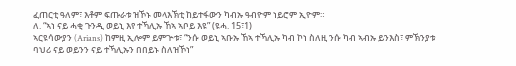ፈጠርቲ ዓለም፣ እቶም ፍጡራቱ ዝኾኑ መላእኽቲ ከይተፋውን ካብኡ ዓብዮም ነይሮም ኢዮም።
ለ. “ኣነ ናይ ሓቂ ጉንዲ ወይኒ እየ ተኻሊኡ ኸኣ ኣቦይ እዩ” (ዩሓ. 15፣1)
ኣርዩሳውያን (Arians) ከምዚ ኢሎም ይምጕቱ፣ “ንሱ ወይኒ ኣቡኡ ኸኣ ተኻሊኡ ካብ ኮነ ስለዚ ንሱ ካብ ኣብኡ ይንእስ፣ ምኽንያቱ ባህሪ ናይ ወይንን ናይ ተኻሊኡን በበይኑ ስለዝኾነ”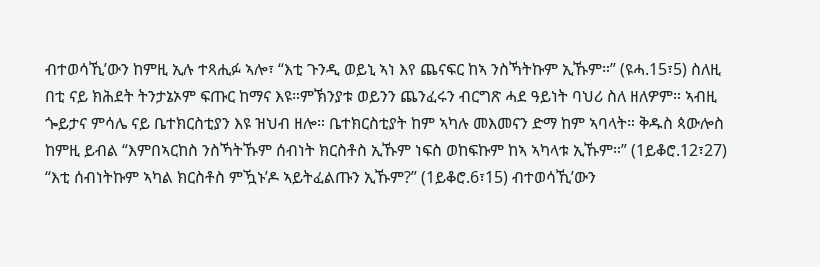ብተወሳኺ’ውን ከምዚ ኢሉ ተጻሒፉ ኣሎ፣ “እቲ ጉንዲ ወይኒ ኣነ እየ ጨናፍር ከኣ ንስኻትኩም ኢኹም።” (ዩሓ.15፣5) ስለዚ በቲ ናይ ክሕደት ትንታኔኦም ፍጡር ከማና እዩ።ምኽንያቱ ወይንን ጨንፈሩን ብርግጽ ሓደ ዓይነት ባህሪ ስለ ዘለዎም። ኣብዚ ጐይታና ምሳሌ ናይ ቤተክርስቲያን እዩ ዝህብ ዘሎ። ቤተክርስቲያት ከም ኣካሉ መእመናን ድማ ከም ኣባላት። ቅዱስ ጳውሎስ ከምዚ ይብል “እምበኣርከስ ንስኻትኹም ሰብነት ክርስቶስ ኢኹም ነፍስ ወከፍኩም ከኣ ኣካላቱ ኢኹም።” (1ይቆሮ.12፣27) “እቲ ሰብነትኩም ኣካል ክርስቶስ ምዃኑ’ዶ ኣይትፈልጡን ኢኹም?” (1ይቆሮ.6፣15) ብተወሳኺ’ውን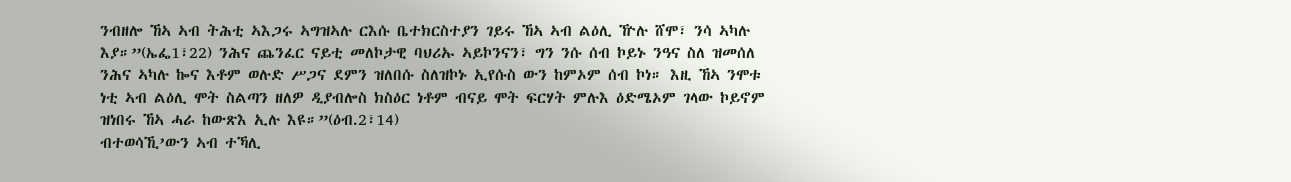ንብዘሎ ኸኣ ኣብ ትሕቲ ኣእጋሩ ኣግዝኣሉ ርእሱ ቤተክርስተያን ገይሩ ኸኣ ኣብ ልዕሊ ዅሉ ሸሞ፣ ንሳ ኣካሉ እያ።”(ኤፌ1፣22) ንሕና ጨንፈር ናይቲ መለኮታዊ ባህሪኡ ኣይኮንናን፣ ግን ንሱ ሰብ ኮይኑ ንዓና ስለ ዝመሰለ ንሕና ኣካሉ ኰና እቶም ወሉድ ሥጋና ደምን ዝለበሱ ስለዝኮኑ ኢየሱስ ውን ከምኦም ሰብ ኮነ። እዚ ኸኣ ንሞቱ ነቲ ኣብ ልዕሊ ሞት ስልጣን ዘለዎ ዲያብሎስ ክስዕር ነቶም ብናይ ሞት ፍርሃት ምሉእ ዕድሜኦም ገላው ኮይኖም ዝነበሩ ኸኣ ሓራ ከውጽእ ኢሉ እዩ።”(ዕብ.2፣14)
ብተወሳኺ’ውን ኣብ ተኻሊ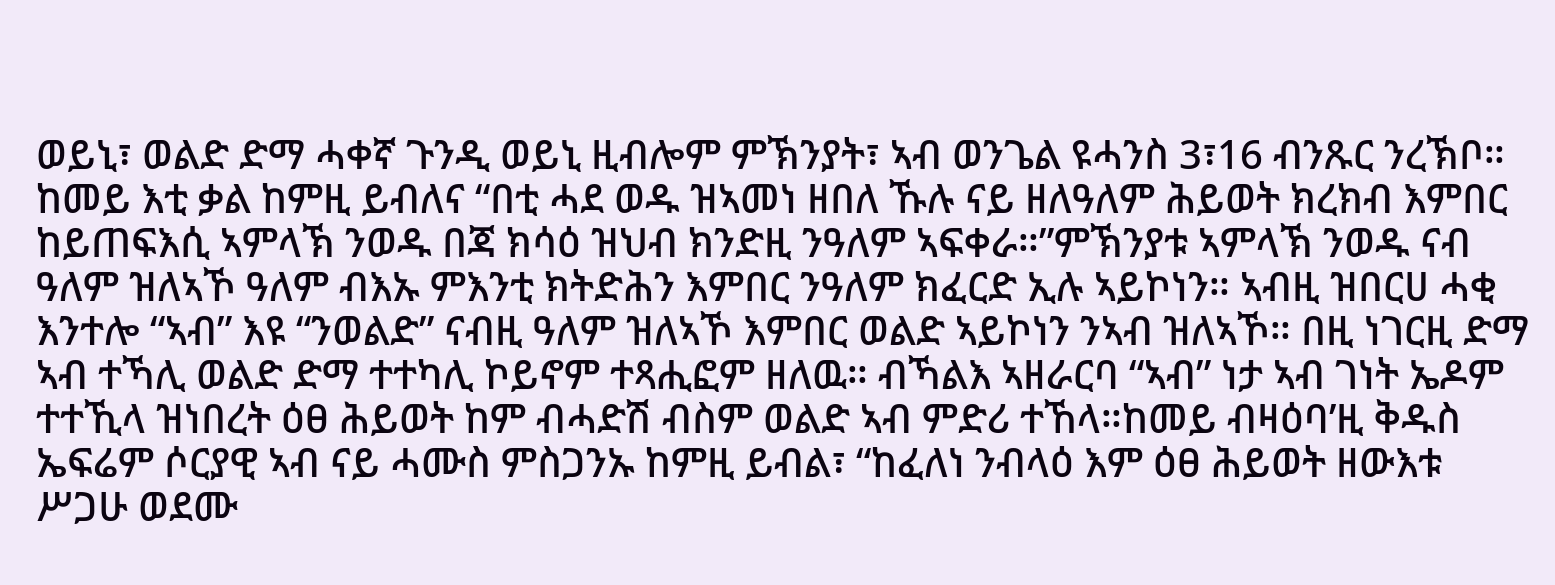ወይኒ፣ ወልድ ድማ ሓቀኛ ጉንዲ ወይኒ ዚብሎም ምኽንያት፣ ኣብ ወንጌል ዩሓንስ 3፣16 ብንጹር ንረኽቦ። ከመይ እቲ ቃል ከምዚ ይብለና “በቲ ሓደ ወዱ ዝኣመነ ዘበለ ኹሉ ናይ ዘለዓለም ሕይወት ክረክብ እምበር ከይጠፍእሲ ኣምላኽ ንወዱ በጃ ክሳዕ ዝህብ ክንድዚ ንዓለም ኣፍቀራ።”ምኽንያቱ ኣምላኽ ንወዱ ናብ ዓለም ዝለኣኾ ዓለም ብእኡ ምእንቲ ክትድሕን እምበር ንዓለም ክፈርድ ኢሉ ኣይኮነን። ኣብዚ ዝበርሀ ሓቂ እንተሎ “ኣብ” እዩ “ንወልድ” ናብዚ ዓለም ዝለኣኾ እምበር ወልድ ኣይኮነን ንኣብ ዝለኣኾ። በዚ ነገርዚ ድማ ኣብ ተኻሊ ወልድ ድማ ተተካሊ ኮይኖም ተጻሒፎም ዘለዉ። ብኻልእ ኣዘራርባ “ኣብ” ነታ ኣብ ገነት ኤዶም ተተኺላ ዝነበረት ዕፀ ሕይወት ከም ብሓድሽ ብስም ወልድ ኣብ ምድሪ ተኸላ።ከመይ ብዛዕባ’ዚ ቅዱስ ኤፍሬም ሶርያዊ ኣብ ናይ ሓሙስ ምስጋንኡ ከምዚ ይብል፣ “ከፈለነ ንብላዕ እም ዕፀ ሕይወት ዘውእቱ ሥጋሁ ወደሙ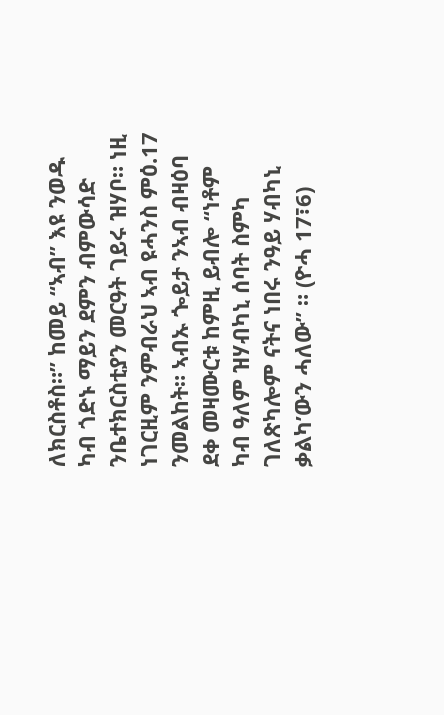ለክርስቶስ።” ከመይ “ኣብ” እዩ ንወዱ ካብ ጎድኑ ማይን ደምን ብምውሳድ ንቤተክርስቲያን መርዓት ገይሩ ዝሃቦ። ነዚ ነገርዚም ንምብራህ ኣብ ዩሓንስ ምዕ.17 ንመልከት። ኣብኡ ጐይታ ንኣብ ብዛዕባ ደቀ መዛሙርቱ ከምዚ ይብሎ “ነቶም ካብ ዓለም ዝሃብካኒ ሰባት ስምካ ገለጽካሎም ናትና ነበሩ ንዓይ ሃብካኒ ቃልካ’ውን ሓለው” ። (ዮሓ 17፣6)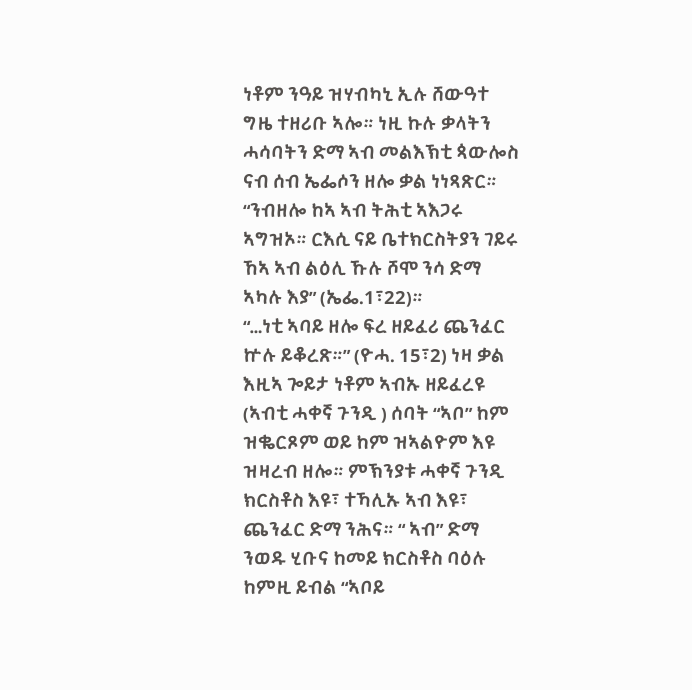ነቶም ንዓይ ዝሃብካኒ ኢሉ ሸውዓተ ግዜ ተዘሪቡ ኣሎ። ነዚ ኩሉ ቃላትን ሓሳባትን ድማ ኣብ መልእኽቲ ጳውሎስ ናብ ሰብ ኤፌሶን ዘሎ ቃል ነነጻጽር። “ንብዘሎ ከኣ ኣብ ትሕቲ ኣእጋሩ ኣግዝኦ። ርእሲ ናይ ቤተክርስትያን ገይሩ ኸኣ ኣብ ልዕሊ ኹሉ ሾሞ ንሳ ድማ ኣካሉ እያ” (ኤፌ.1፣22)።
“…ነቲ ኣባይ ዘሎ ፍረ ዘይፈሪ ጨንፈር ኵሉ ይቆረጽ።” (ዮሓ. 15፣2) ነዛ ቃል እዚኣ ጐይታ ነቶም ኣብኡ ዘይፈረዩ (ኣብቲ ሓቀኛ ጉንዲ ) ሰባት “ኣቦ” ከም ዝቈርጾም ወይ ከም ዝኣልዮም እዩ ዝዛረብ ዘሎ። ምኽንያቱ ሓቀኛ ጉንዲ ክርስቶስ እዩ፣ ተኻሊኡ ኣብ እዩ፣ ጨንፈር ድማ ንሕና። “ ኣብ” ድማ ንወዱ ሂቡና ከመይ ክርስቶስ ባዕሉ ከምዚ ይብል “ኣቦይ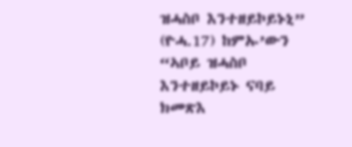ዝሓስቦ እንተዘይኮይኑኒ” (ዮሓ.17) ከምኡ’ውን “ኣቦይ ዝሓስቦ እንተዘይኮይኑ ናባይ ክመጽእ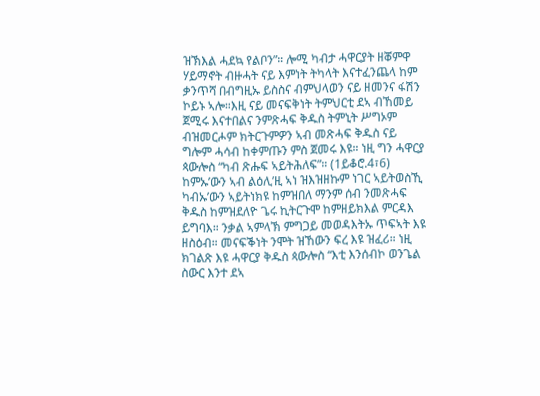ዝኽእል ሓደኳ የልቦን”። ሎሚ ካብታ ሓዋርያት ዘቖምዋ ሃይማኖት ብዙሓት ናይ እምነት ትካላት እናተፈንጨላ ከም ቃንጥሻ በብግዚኡ ይስስና ብምህላወን ናይ ዘመንና ፋሽን ኮይኑ ኣሎ።እዚ ናይ መናፍቅነት ትምህርቲ ደኣ ብኸመይ ጀሚሩ እናተበልና ንምጽሓፍ ቅዱስ ትምኒት ሥግኦም ብዝመርሖም ክትርጉምዎን ኣብ መጽሓፍ ቅዱስ ናይ ግሎም ሓሳብ ከቀምጡን ምስ ጀመሩ እዩ። ነዚ ግን ሓዋርያ ጳውሎስ “ካብ ጽሑፍ ኣይትሕለፍ”። (1ይቆሮ.4፣6) ከምኡ’ውን ኣብ ልዕሊ’ዚ ኣነ ዝእዝዘኩም ነገር ኣይትወስኺ ካብኡ’ውን ኣይትነክዩ ከምዝበለ ማንም ሰብ ንመጽሓፍ ቅዱስ ከምዝደለዮ ጌሩ ኪትርጉሞ ከምዘይክእል ምርዳእ ይግባእ። ንቃል ኣምላኽ ምግጋይ መወዳእትኡ ጥፍኣት እዩ ዘስዕብ። መናፍቕነት ንሞት ዝኸውን ፍረ እዩ ዝፈሪ። ነዚ ክገልጽ እዩ ሓዋርያ ቅዱስ ጳውሎስ “እቲ እንሰብኮ ወንጌል ስውር እንተ ደኣ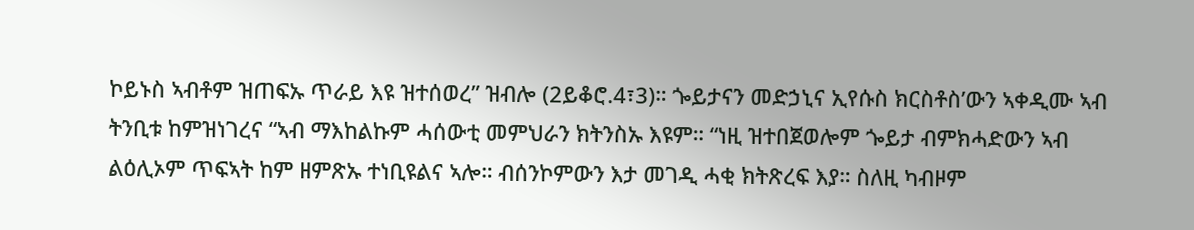ኮይኑስ ኣብቶም ዝጠፍኡ ጥራይ እዩ ዝተሰወረ” ዝብሎ (2ይቆሮ.4፣3)። ጐይታናን መድኃኒና ኢየሱስ ክርስቶስ’ውን ኣቀዲሙ ኣብ ትንቢቱ ከምዝነገረና “ኣብ ማእከልኩም ሓሰውቲ መምህራን ክትንስኡ እዩም። “ነዚ ዝተበጀወሎም ጐይታ ብምክሓድውን ኣብ ልዕሊኦም ጥፍኣት ከም ዘምጽኡ ተነቢዩልና ኣሎ። ብሰንኮምውን እታ መገዲ ሓቂ ክትጽረፍ እያ። ስለዚ ካብዞም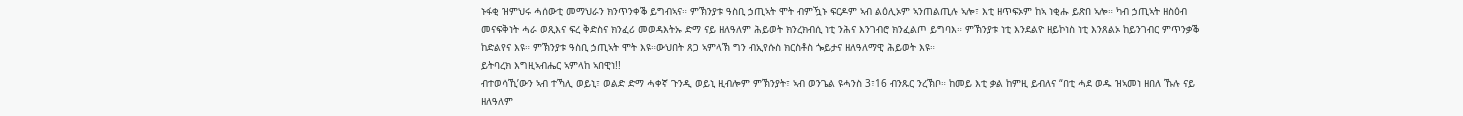ኑፋቂ ዝምህሩ ሓሰውቲ መማህራን ክንጥንቀቕ ይግብኣና። ምኽንያቱ ዓስቢ ኃጢኣት ሞት ብምዃኑ ፍርዶም ኣብ ልዕሊኦም ኣንጠልጢሉ ኣሎ፣ እቲ ዘጥፍኦም ከኣ ነቂሑ ይጽበ ኣሎ። ካብ ኃጢኣት ዘስዕብ መናፍቅነት ሓራ ወጺእና ፍረ ቅድስና ክንፈሪ መወዳእትኡ ድማ ናይ ዘለዓለም ሕይወት ክንረክብሲ ነቲ ንሕና እንገብሮ ክንፈልጦ ይግባእ። ምኽንያቱ ነቲ እንደልዮ ዘይኮነስ ነቲ እንጸልኦ ከይንገብር ምጥንቃቕ ከድልየና እዩ። ምኽንያቱ ዓስቢ ኃጢኣት ሞት እዩ።ውህበት ጸጋ ኣምላኽ ግን ብኢየሱስ ክርስቶስ ጐይታና ዘለዓለማዊ ሕይወት እዩ።
ይትባረክ እግዚኣብሔር ኣምላከ ኣበዊነ!!
ብተወሳኺ’ውን ኣብ ተኻሊ ወይኒ፣ ወልድ ድማ ሓቀኛ ጉንዲ ወይኒ ዚብሎም ምኽንያት፣ ኣብ ወንጌል ዩሓንስ 3፣16 ብንጹር ንረኽቦ። ከመይ እቲ ቃል ከምዚ ይብለና “በቲ ሓደ ወዱ ዝኣመነ ዘበለ ኹሉ ናይ ዘለዓለም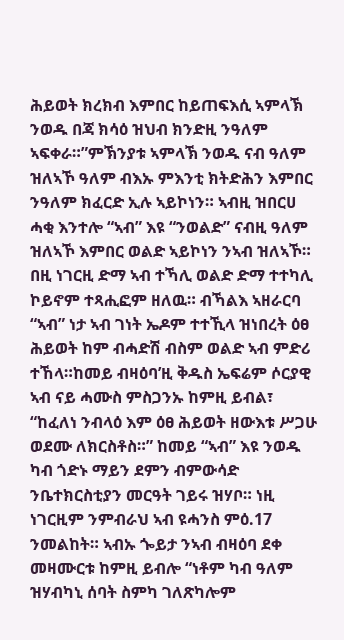ሕይወት ክረክብ እምበር ከይጠፍእሲ ኣምላኽ ንወዱ በጃ ክሳዕ ዝህብ ክንድዚ ንዓለም ኣፍቀራ።”ምኽንያቱ ኣምላኽ ንወዱ ናብ ዓለም ዝለኣኾ ዓለም ብእኡ ምእንቲ ክትድሕን እምበር ንዓለም ክፈርድ ኢሉ ኣይኮነን። ኣብዚ ዝበርሀ ሓቂ እንተሎ “ኣብ” እዩ “ንወልድ” ናብዚ ዓለም ዝለኣኾ እምበር ወልድ ኣይኮነን ንኣብ ዝለኣኾ። በዚ ነገርዚ ድማ ኣብ ተኻሊ ወልድ ድማ ተተካሊ ኮይኖም ተጻሒፎም ዘለዉ። ብኻልእ ኣዘራርባ “ኣብ” ነታ ኣብ ገነት ኤዶም ተተኺላ ዝነበረት ዕፀ ሕይወት ከም ብሓድሽ ብስም ወልድ ኣብ ምድሪ ተኸላ።ከመይ ብዛዕባ’ዚ ቅዱስ ኤፍሬም ሶርያዊ ኣብ ናይ ሓሙስ ምስጋንኡ ከምዚ ይብል፣ “ከፈለነ ንብላዕ እም ዕፀ ሕይወት ዘውእቱ ሥጋሁ ወደሙ ለክርስቶስ።” ከመይ “ኣብ” እዩ ንወዱ ካብ ጎድኑ ማይን ደምን ብምውሳድ ንቤተክርስቲያን መርዓት ገይሩ ዝሃቦ። ነዚ ነገርዚም ንምብራህ ኣብ ዩሓንስ ምዕ.17 ንመልከት። ኣብኡ ጐይታ ንኣብ ብዛዕባ ደቀ መዛሙርቱ ከምዚ ይብሎ “ነቶም ካብ ዓለም ዝሃብካኒ ሰባት ስምካ ገለጽካሎም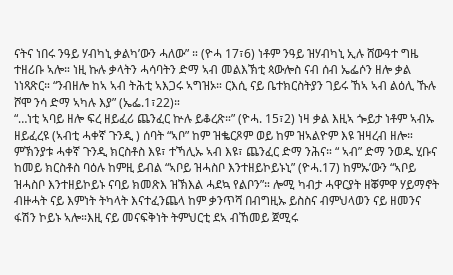ናትና ነበሩ ንዓይ ሃብካኒ ቃልካ’ውን ሓለው” ። (ዮሓ 17፣6) ነቶም ንዓይ ዝሃብካኒ ኢሉ ሸውዓተ ግዜ ተዘሪቡ ኣሎ። ነዚ ኩሉ ቃላትን ሓሳባትን ድማ ኣብ መልእኽቲ ጳውሎስ ናብ ሰብ ኤፌሶን ዘሎ ቃል ነነጻጽር። “ንብዘሎ ከኣ ኣብ ትሕቲ ኣእጋሩ ኣግዝኦ። ርእሲ ናይ ቤተክርስትያን ገይሩ ኸኣ ኣብ ልዕሊ ኹሉ ሾሞ ንሳ ድማ ኣካሉ እያ” (ኤፌ.1፣22)።
“…ነቲ ኣባይ ዘሎ ፍረ ዘይፈሪ ጨንፈር ኵሉ ይቆረጽ።” (ዮሓ. 15፣2) ነዛ ቃል እዚኣ ጐይታ ነቶም ኣብኡ ዘይፈረዩ (ኣብቲ ሓቀኛ ጉንዲ ) ሰባት “ኣቦ” ከም ዝቈርጾም ወይ ከም ዝኣልዮም እዩ ዝዛረብ ዘሎ። ምኽንያቱ ሓቀኛ ጉንዲ ክርስቶስ እዩ፣ ተኻሊኡ ኣብ እዩ፣ ጨንፈር ድማ ንሕና። “ ኣብ” ድማ ንወዱ ሂቡና ከመይ ክርስቶስ ባዕሉ ከምዚ ይብል “ኣቦይ ዝሓስቦ እንተዘይኮይኑኒ” (ዮሓ.17) ከምኡ’ውን “ኣቦይ ዝሓስቦ እንተዘይኮይኑ ናባይ ክመጽእ ዝኽእል ሓደኳ የልቦን”። ሎሚ ካብታ ሓዋርያት ዘቖምዋ ሃይማኖት ብዙሓት ናይ እምነት ትካላት እናተፈንጨላ ከም ቃንጥሻ በብግዚኡ ይስስና ብምህላወን ናይ ዘመንና ፋሽን ኮይኑ ኣሎ።እዚ ናይ መናፍቅነት ትምህርቲ ደኣ ብኸመይ ጀሚሩ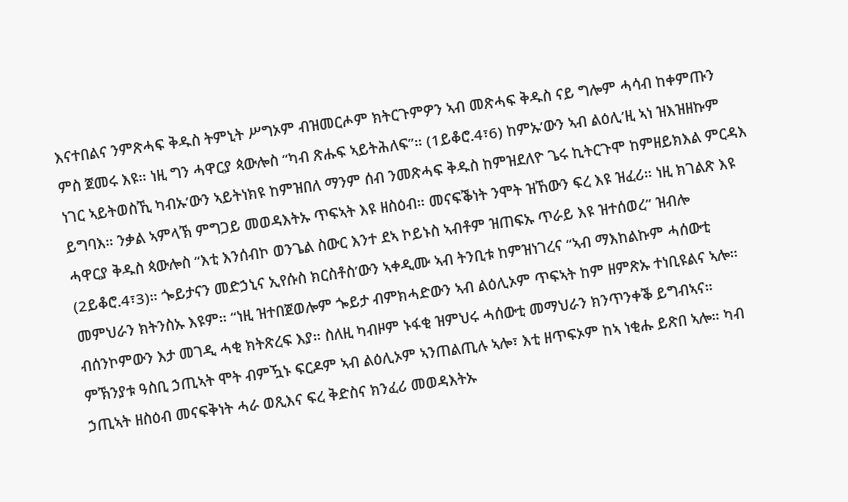እናተበልና ንምጽሓፍ ቅዱስ ትምኒት ሥግኦም ብዝመርሖም ክትርጉምዎን ኣብ መጽሓፍ ቅዱስ ናይ ግሎም ሓሳብ ከቀምጡን ምስ ጀመሩ እዩ። ነዚ ግን ሓዋርያ ጳውሎስ “ካብ ጽሑፍ ኣይትሕለፍ”። (1ይቆሮ.4፣6) ከምኡ’ውን ኣብ ልዕሊ’ዚ ኣነ ዝእዝዘኩም ነገር ኣይትወስኺ ካብኡ’ውን ኣይትነክዩ ከምዝበለ ማንም ሰብ ንመጽሓፍ ቅዱስ ከምዝደለዮ ጌሩ ኪትርጉሞ ከምዘይክእል ምርዳእ ይግባእ። ንቃል ኣምላኽ ምግጋይ መወዳእትኡ ጥፍኣት እዩ ዘስዕብ። መናፍቕነት ንሞት ዝኸውን ፍረ እዩ ዝፈሪ። ነዚ ክገልጽ እዩ ሓዋርያ ቅዱስ ጳውሎስ “እቲ እንሰብኮ ወንጌል ስውር እንተ ደኣ ኮይኑስ ኣብቶም ዝጠፍኡ ጥራይ እዩ ዝተሰወረ” ዝብሎ (2ይቆሮ.4፣3)። ጐይታናን መድኃኒና ኢየሱስ ክርስቶስ’ውን ኣቀዲሙ ኣብ ትንቢቱ ከምዝነገረና “ኣብ ማእከልኩም ሓሰውቲ መምህራን ክትንስኡ እዩም። “ነዚ ዝተበጀወሎም ጐይታ ብምክሓድውን ኣብ ልዕሊኦም ጥፍኣት ከም ዘምጽኡ ተነቢዩልና ኣሎ። ብሰንኮምውን እታ መገዲ ሓቂ ክትጽረፍ እያ። ስለዚ ካብዞም ኑፋቂ ዝምህሩ ሓሰውቲ መማህራን ክንጥንቀቕ ይግብኣና። ምኽንያቱ ዓስቢ ኃጢኣት ሞት ብምዃኑ ፍርዶም ኣብ ልዕሊኦም ኣንጠልጢሉ ኣሎ፣ እቲ ዘጥፍኦም ከኣ ነቂሑ ይጽበ ኣሎ። ካብ ኃጢኣት ዘስዕብ መናፍቅነት ሓራ ወጺእና ፍረ ቅድስና ክንፈሪ መወዳእትኡ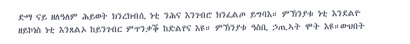ድማ ናይ ዘለዓለም ሕይወት ክንረክብሲ ነቲ ንሕና እንገብሮ ክንፈልጦ ይግባእ። ምኽንያቱ ነቲ እንደልዮ ዘይኮነስ ነቲ እንጸልኦ ከይንገብር ምጥንቃቕ ከድልየና እዩ። ምኽንያቱ ዓስቢ ኃጢኣት ሞት እዩ።ውህበት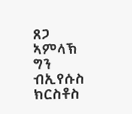ጸጋ ኣምላኽ ግን ብኢየሱስ ክርስቶስ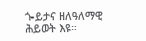ጐይታና ዘለዓለማዊ ሕይወት እዩ።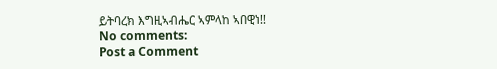ይትባረክ እግዚኣብሔር ኣምላከ ኣበዊነ!!
No comments:
Post a Comment